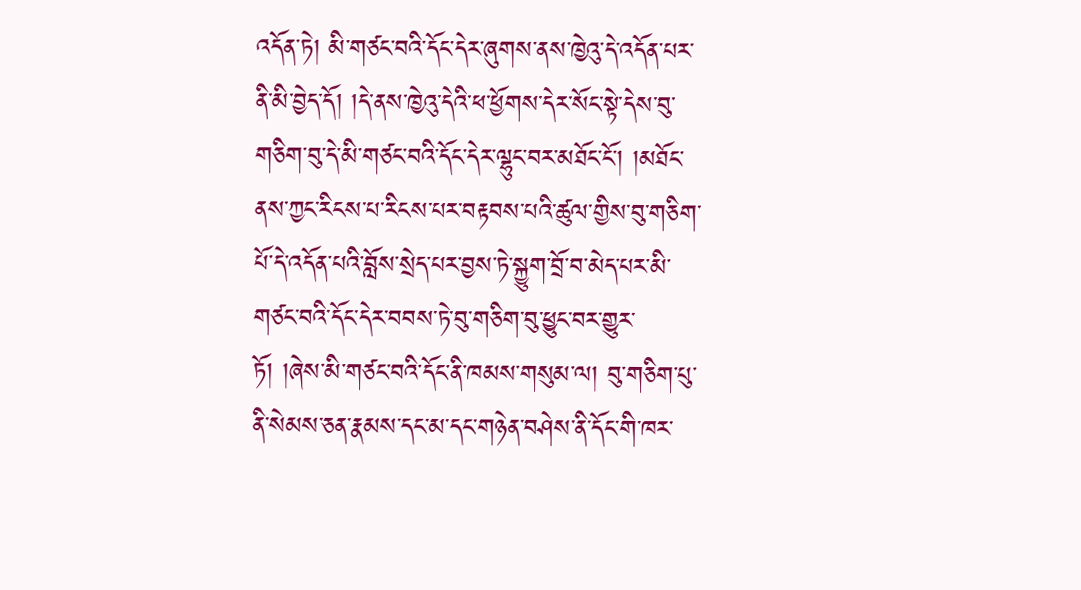འདོན་ཏེ། མི་གཙང་བའི་དོང་དེར་ཞུགས་ནས་ཁྱེའུ་དེ་འདོན་པར་ནི་མི་བྱེད་དོ། །དེ་ནས་ཁྱེའུ་དེའི་ཕ་ཕྱོགས་དེར་སོང་སྟེ་དེས་བུ་གཅིག་བུ་དེ་མི་གཙང་བའི་དོང་དེར་ལྷུང་བར་མཐོང་ངོ་། །མཐོང་ནས་ཀྱང་རིངས་པ་རིངས་པར་བརྟབས་པའི་ཚུལ་གྱིས་བུ་གཅིག་པོ་དེ་འདོན་པའི་བློས་སྲེད་པར་བྱས་ཏེ་སྐྱུག་བྲོ་བ་མེད་པར་མི་གཙང་བའི་དོང་དེར་བབས་ཏེ་བུ་གཅིག་བུ་ཕྱུང་བར་གྱུར་ཏོ། །ཞེས་མི་གཙང་བའི་དོང་ནི་ཁམས་གསུམ་ལ། བུ་གཅིག་པུ་ནི་སེམས་ཅན་རྣམས་དང་མ་དང་གཉེན་བཤེས་ནི་དོང་གི་ཁར་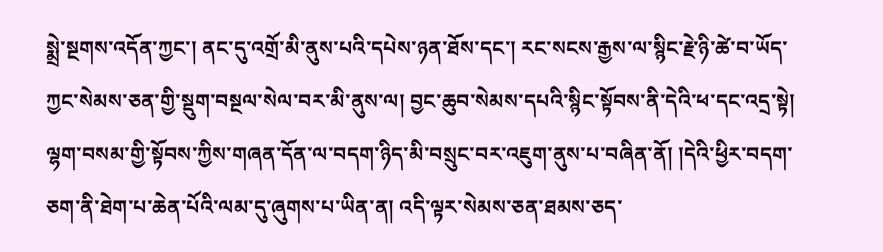སྨྲེ་སྔགས་འདོན་ཀྱང་། ནང་དུ་འགྲོ་མི་ནུས་པའི་དཔེས་ཉན་ཐོས་དང་། རང་སངས་རྒྱས་ལ་སྙིང་རྗེ་ཉི་ཚེ་བ་ཡོད་ཀྱང་སེམས་ཅན་གྱི་སྡུག་བསྔལ་སེལ་བར་མི་ནུས་ལ། བྱང་ཆུབ་སེམས་དཔའི་སྙིང་སྟོབས་ནི་དེའི་ཕ་དང་འདྲ་སྟེ། ལྷག་བསམ་གྱི་སྟོབས་ཀྱིས་གཞན་དོན་ལ་བདག་ཉིད་མི་བསྲུང་བར་འཇུག་ནུས་པ་བཞིན་ནོ། །དེའི་ཕྱིར་བདག་ཅག་ནི་ཐེག་པ་ཆེན་པོའི་ལམ་དུ་ཞུགས་པ་ཡིན་ན། འདི་ལྟར་སེམས་ཅན་ཐམས་ཅད་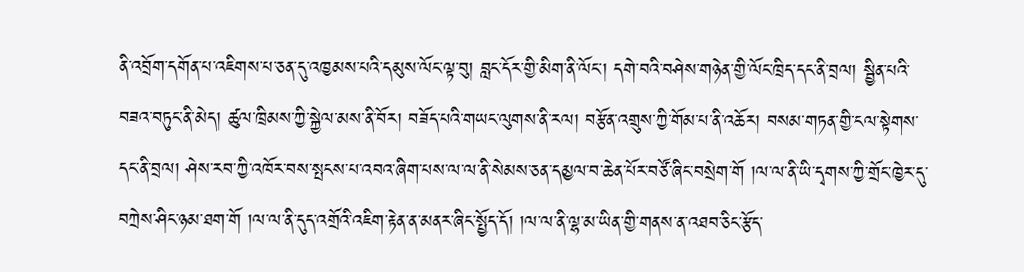ནི་འབྲོག་དགོན་པ་འཇིགས་པ་ཅན་དུ་འཁྱམས་པའི་དམུས་ལོང་ལྟ་བུ། བླང་དོར་གྱི་མིག་ནི་ལོང་། དགེ་བའི་བཤེས་གཉེན་གྱི་ལོང་ཁྲིད་དང་ནི་བྲལ། སྦྱིན་པའི་བཟའ་བཏུང་ནི་མེད། ཚུལ་ཁྲིམས་ཀྱི་སྐྱེལ་མས་ནི་བོར། བཟོད་པའི་གཡང་ལུགས་ནི་རལ། བརྩོན་འགྲུས་ཀྱི་གོམ་པ་ནི་འཆོར། བསམ་གཏན་གྱི་ངལ་སྟེགས་དང་ནི་བྲལ། ཤེས་རབ་ཀྱི་འཁོར་བས་སྤངས་པ་འབའ་ཞིག་པས་ལ་ལ་ནི་སེམས་ཅན་དམྱལ་བ་ཆེན་པོར་བཙོ་ཞིང་བསྲེག་གོ །ལ་ལ་ནི་ཡི་དྭགས་ཀྱི་གྲོང་ཁྱེར་དུ་བཀྲེས་ཤིང་ཉམ་ཐག་གོ །ལ་ལ་ནི་དུད་འགྲོའི་འཇིག་རྟེན་ན་མནར་ཞིང་སྤྱོད་དོ། །ལ་ལ་ནི་ལྷ་མ་ཡིན་གྱི་གནས་ན་འཐབ་ཅིང་རྩོད་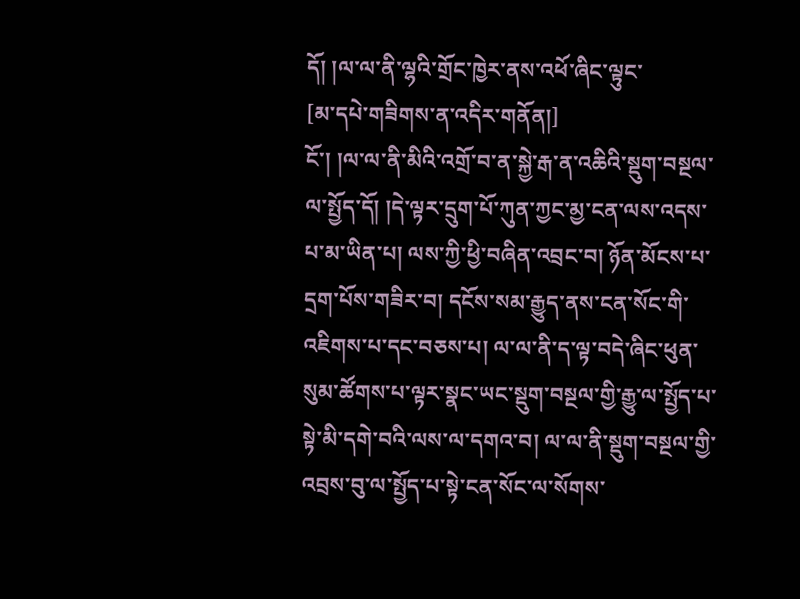དོ། །ལ་ལ་ནི་ལྷའི་གྲོང་ཁྱེར་ནས་འཕོ་ཞིང་ལྟུང་
[མ་དཔེ་གཟིགས་ན་འདིར་གནོན།]
ངོ་། །ལ་ལ་ནི་མིའི་འགྲོ་བ་ན་སྐྱེ་རྒ་ན་འཆིའི་སྡུག་བསྔལ་ལ་སྤྱོད་དོ། །དེ་ལྟར་དྲུག་པོ་ཀུན་ཀྱང་མྱ་ངན་ལས་འདས་པ་མ་ཡིན་པ། ལས་ཀྱི་ཕྱི་བཞིན་འབྲང་བ། ཉོན་མོངས་པ་དྲག་པོས་གཟིར་བ། དངོས་སམ་རྒྱུད་ནས་ངན་སོང་གི་འཇིགས་པ་དང་བཅས་པ། ལ་ལ་ནི་ད་ལྟ་བདེ་ཞིང་ཕུན་སུམ་ཚོགས་པ་ལྟར་སྣང་ཡང་སྡུག་བསྔལ་གྱི་རྒྱུ་ལ་སྤྱོད་པ་སྟེ་མི་དགེ་བའི་ལས་ལ་དགའ་བ། ལ་ལ་ནི་སྡུག་བསྔལ་གྱི་འབྲས་བུ་ལ་སྤྱོད་པ་སྟེ་ངན་སོང་ལ་སོགས་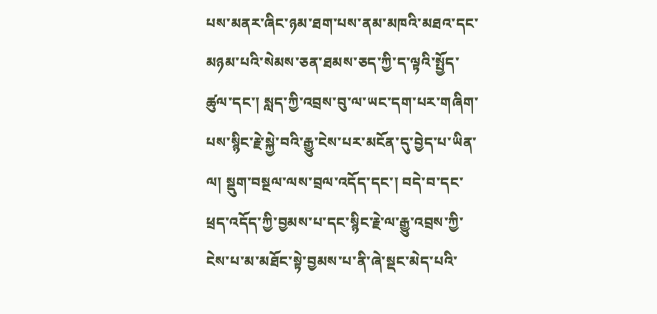པས་མནར་ཞིང་ཉམ་ཐག་པས་ནམ་མཁའི་མཐའ་དང་མཉམ་པའི་སེམས་ཅན་ཐམས་ཅད་ཀྱི་ད་ལྟའི་སྤྱོད་ཚུལ་དང་། སླད་ཀྱི་འབྲས་བུ་ལ་ཡང་དག་པར་གཞིག་པས་སྙིང་རྗེ་སྐྱེ་བའི་རྒྱུ་ངེས་པར་མངོན་དུ་བྱེད་པ་ཡིན་ལ། སྡུག་བསྔལ་ལས་བྲལ་འདོད་དང་། བདེ་བ་དང་ཕྲད་འདོད་ཀྱི་བྱམས་པ་དང་སྙིང་རྗེ་ལ་རྒྱུ་འབྲས་ཀྱི་ངེས་པ་མ་མཐོང་སྟེ་བྱམས་པ་ནི་ཞེ་སྡང་མེད་པའི་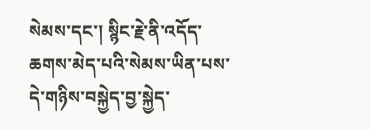སེམས་དང་། སྙིང་རྗེ་ནི་འདོད་ཆགས་མེད་པའི་སེམས་ཡིན་པས་དེ་གཉིས་བསྐྱེད་བྱ་སྐྱེད་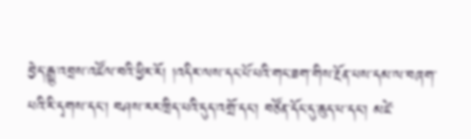བྱེད་རྒྱུ་འབྲས་འཛོལ་བའི་ཕྱིར་རོ། །འདིར་ལས་དང་པོ་པའི་གང་ཟག་གིས་རྔོན་པས་དམ་ལ་བཞག་པའི་རི་དྭགས་དང་། བཤས་རར་ཁྲིད་པའི་དུད་འགྲོ་དང་། བཙོན་དོང་དུ་ཆུད་པ་དང་། མཛེ་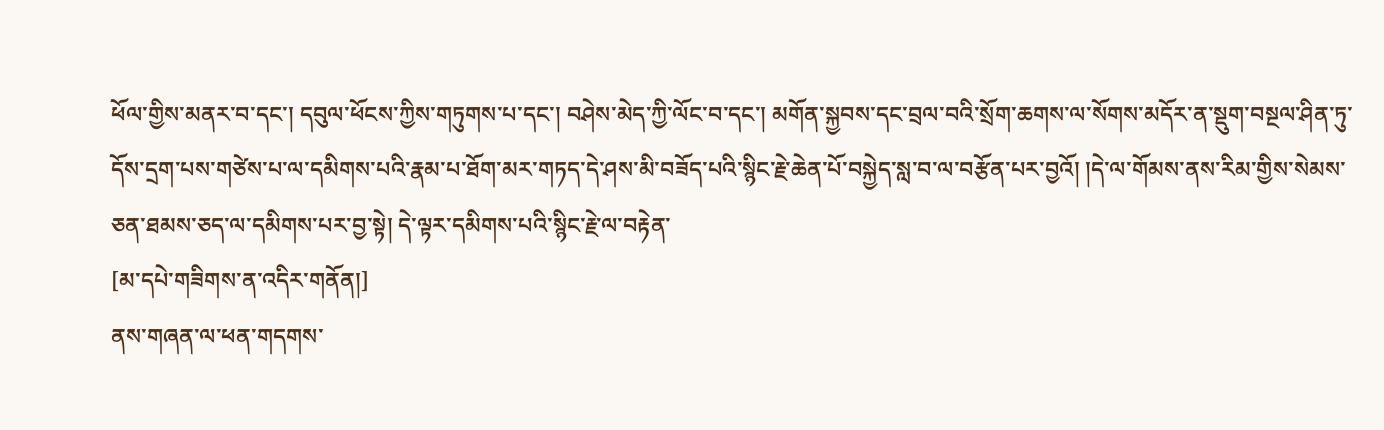ཕོལ་གྱིས་མནར་བ་དང་། དབུལ་ཕོངས་ཀྱིས་གཏུགས་པ་དང་། བཤེས་མེད་ཀྱི་ལོང་བ་དང་། མགོན་སྐྱབས་དང་བྲལ་བའི་སྲོག་ཆགས་ལ་སོགས་མདོར་ན་སྡུག་བསྔལ་ཤིན་ཏུ་དོས་དྲག་པས་གཙེས་པ་ལ་དམིགས་པའི་རྣམ་པ་ཐོག་མར་གཏད་དེ་ཤས་མི་བཟོད་པའི་སྙིང་རྗེ་ཆེན་པོ་བསྐྱེད་སླ་བ་ལ་བརྩོན་པར་བྱའོ། །དེ་ལ་གོམས་ནས་རིམ་གྱིས་སེམས་ཅན་ཐམས་ཅད་ལ་དམིགས་པར་བྱ་སྟེ། དེ་ལྟར་དམིགས་པའི་སྙིང་རྗེ་ལ་བརྟེན་
[མ་དཔེ་གཟིགས་ན་འདིར་གནོན།]
ནས་གཞན་ལ་ཕན་གདགས་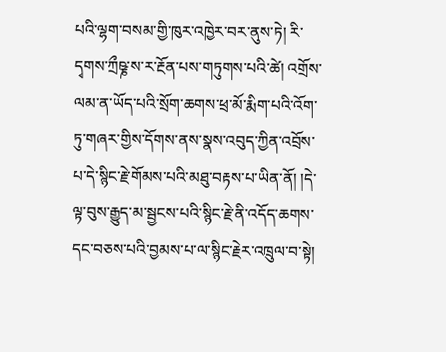པའི་ལྷག་བསམ་གྱི་ཁུར་འཁྱེར་བར་ནུས་ཏེ། རི་དྭགས་ཀྲྀཥྞ་ས་ར་རྔོན་པས་གཏུགས་པའི་ཚེ། འགྲོས་ལམ་ན་ཡོད་པའི་སྲོག་ཆགས་ཕྲ་མོ་རྨིག་པའི་འོག་ཏུ་གཞར་གྱིས་དོགས་ནས་སྣས་འབུད་ཀྱིན་འབྲོས་པ་དེ་སྙིང་རྗེ་གོམས་པའི་མཐུ་བརྟས་པ་ཡིན་ནོ། །དེ་ལྟ་བུས་རྒྱུད་མ་སྦྱངས་པའི་སྙིང་རྗེ་ནི་འདོད་ཆགས་དང་བཅས་པའི་བྱམས་པ་ལ་སྙིང་རྗེར་འཁྲུལ་བ་སྟེ།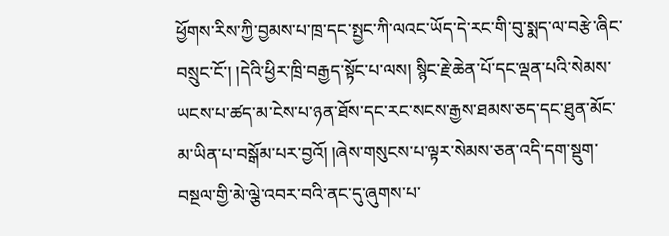ཕྱོགས་རིས་ཀྱི་བྱམས་པ་ཁྲ་དང་སྤྱང་ཀི་ལའང་ཡོད་དེ་རང་གི་བུ་སྨད་ལ་བརྩེ་ཞིང་བསྲུང་ངོ་། །དེའི་ཕྱིར་ཁྲི་བརྒྱད་སྟོང་པ་ལས། སྙིང་རྗེ་ཆེན་པོ་དང་ལྡན་པའི་སེམས་ཡངས་པ་ཚད་མ་ངེས་པ་ཉན་ཐོས་དང་རང་སངས་རྒྱས་ཐམས་ཅད་དང་ཐུན་མོང་མ་ཡིན་པ་བསྒོམ་པར་བྱའོ། །ཞེས་གསུངས་པ་ལྟར་སེམས་ཅན་འདི་དག་སྡུག་བསྔལ་གྱི་མེ་ལྕེ་འབར་བའི་ནང་དུ་ཞུགས་པ་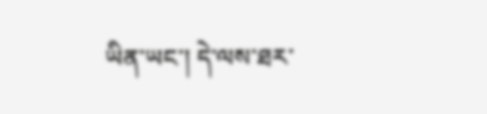ཡིན་ཡང་། དེ་ལས་ཐར་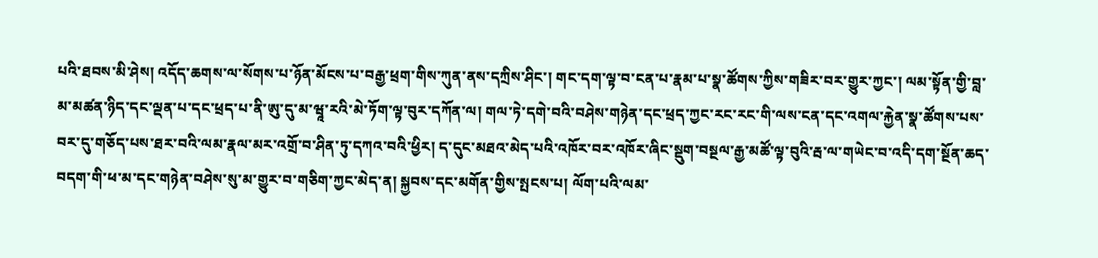པའི་ཐབས་མི་ཤེས། འདོད་ཆགས་ལ་སོགས་པ་ཉོན་མོངས་པ་བརྒྱ་ཕྲག་གིས་ཀུན་ནས་དཀྲིས་ཤིང་། གང་དག་ལྟ་བ་ངན་པ་རྣམ་པ་སྣ་ཚོགས་ཀྱིས་གཟིར་བར་གྱུར་ཀྱང་། ལམ་སྟོན་གྱི་བླ་མ་མཚན་ཉིད་དང་ལྡན་པ་དང་ཕྲད་པ་ནི་ཨུ་དུ་མ་ཝཱ་རའི་མེ་ཏོག་ལྟ་བུར་དཀོན་ལ། གལ་ཏེ་དགེ་བའི་བཤེས་གཉེན་དང་ཕྲད་ཀྱང་རང་རང་གི་ལས་ངན་དང་འགལ་རྐྱེན་སྣ་ཚོགས་པས་བར་དུ་གཅོད་པས་ཐར་བའི་ལམ་རྣལ་མར་འགྲོ་བ་ཤིན་ཏུ་དཀའ་བའི་ཕྱིར། ད་དུང་མཐའ་མེད་པའི་འཁོར་བར་འཁོར་ཞིང་སྡུག་བསྔལ་རྒྱ་མཚོ་ལྟ་བུའི་རྦ་ལ་གཡེང་བ་འདི་དག་སྔོན་ཆད་བདག་གི་ཕ་མ་དང་གཉེན་བཤེས་སུ་མ་གྱུར་བ་གཅིག་ཀྱང་མེད་ན། སྐྱབས་དང་མགོན་གྱིས་སྤངས་པ། ལོག་པའི་ལམ་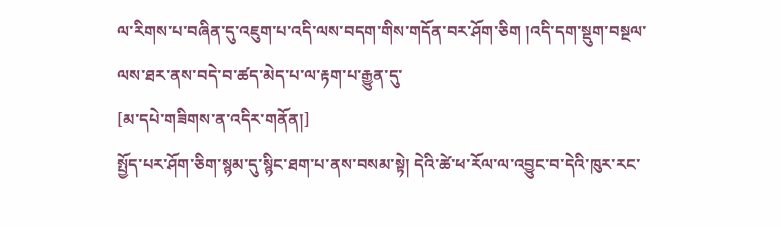ལ་རིགས་པ་བཞིན་དུ་འཇུག་པ་འདི་ལས་བདག་གིས་གདོན་བར་ཤོག་ཅིག །འདི་དག་སྡུག་བསྔལ་ལས་ཐར་ནས་བདེ་བ་ཚད་མེད་པ་ལ་རྟག་པ་རྒྱུན་དུ་
[མ་དཔེ་གཟིགས་ན་འདིར་གནོན།]
སྤྱོད་པར་ཤོག་ཅིག་སྙམ་དུ་སྙིང་ཐག་པ་ནས་བསམ་སྟེ། དེའི་ཚེ་ཕ་རོལ་ལ་འབྱུང་བ་དེའི་ཁུར་རང་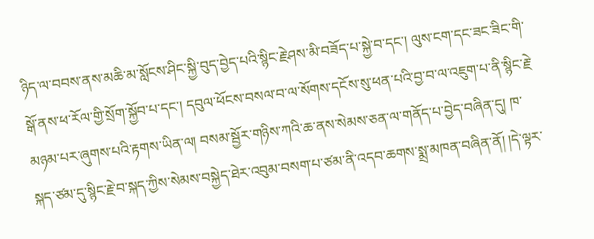ཉིད་ལ་བབས་ནས་མཆི་མ་སློངས་ཤིང་སྐྱི་བུད་བྱེད་པའི་སྙིང་རྗེ་ཤས་མི་བཟོད་པ་སྐྱེ་བ་དང་། ལུས་ངག་དང་ཟང་ཟིང་གི་སྒོ་ནས་ཕ་རོལ་གྱི་སྲོག་སྐྱོབ་པ་དང་། དབུལ་ཕོངས་བསལ་བ་ལ་སོགས་དངོས་སུ་ཕན་པའི་བྱ་བ་ལ་འཇུག་པ་ནི་སྙིང་རྗེ་མཉམ་པར་ཞུགས་པའི་རྟགས་ཡིན་ལ། བསམ་སྦྱོར་གཉིས་ཀའི་ཆ་ནས་སེམས་ཅན་ལ་གནོད་པ་བྱེད་བཞིན་དུ། ཁ་སྐད་ཙམ་དུ་སྙིང་རྗེ་བ་སྐད་ཀྱིས་སེམས་བསྐྱེད་ཐེར་འབུམ་བསག་པ་ཙམ་ནི་འདབ་ཆགས་སྨྲ་མཁན་བཞིན་ནོ། །དེ་ལྟར་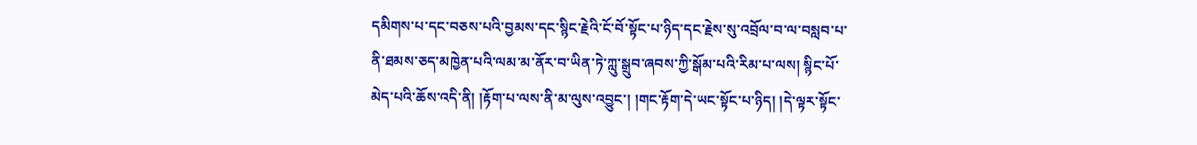དམིགས་པ་དང་བཅས་པའི་བྱམས་དང་སྙིང་རྗེའི་ངོ་བོ་སྟོང་པ་ཉིད་དང་རྗེས་སུ་འབྲོལ་བ་ལ་བསླབ་པ་ནི་ཐམས་ཅད་མཁྱེན་པའི་ལམ་མ་ནོར་བ་ཡིན་ཏེ་ཀླུ་སྒྲུབ་ཞབས་ཀྱི་སྒོམ་པའི་རིམ་པ་ལས། སྙིང་པོ་མེད་པའི་ཆོས་འདི་ནི། །རྟོག་པ་ལས་ནི་མ་ལུས་འབྱུང་། །གང་རྟོག་དེ་ཡང་སྟོང་པ་ཉིད། །དེ་ལྟར་སྟོང་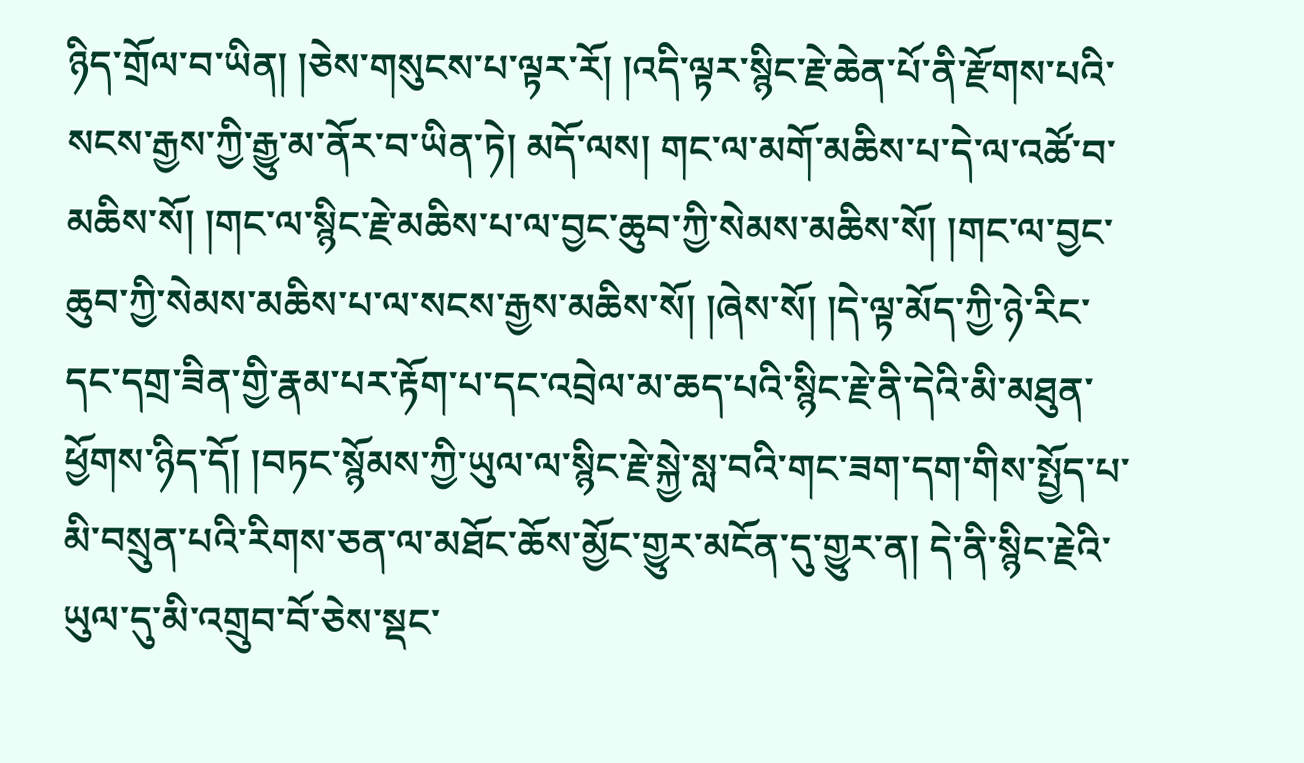ཉིད་གྲོལ་བ་ཡིན། །ཅེས་གསུངས་པ་ལྟར་རོ། །འདི་ལྟར་སྙིང་རྗེ་ཆེན་པོ་ནི་རྫོགས་པའི་སངས་རྒྱས་ཀྱི་རྒྱུ་མ་ནོར་བ་ཡིན་ཏེ། མདོ་ལས། གང་ལ་མགོ་མཆིས་པ་དེ་ལ་འཚོ་བ་མཆིས་སོ། །གང་ལ་སྙིང་རྗེ་མཆིས་པ་ལ་བྱང་ཆུབ་ཀྱི་སེམས་མཆིས་སོ། །གང་ལ་བྱང་ཆུབ་ཀྱི་སེམས་མཆིས་པ་ལ་སངས་རྒྱས་མཆིས་སོ། །ཞེས་སོ། །དེ་ལྟ་མོད་ཀྱི་ཉེ་རིང་དང་དགྲ་ཟིན་གྱི་རྣམ་པར་རྟོག་པ་དང་འབྲེལ་མ་ཆད་པའི་སྙིང་རྗེ་ནི་དེའི་མི་མཐུན་ཕྱོགས་ཉིད་དོ། །བཏང་སྙོམས་ཀྱི་ཡུལ་ལ་སྙིང་རྗེ་སྐྱེ་སླ་བའི་གང་ཟག་དག་གིས་སྤྱོད་པ་མི་བསྲུན་པའི་རིགས་ཅན་ལ་མཐོང་ཆོས་མྱོང་གྱུར་མངོན་དུ་གྱུར་ན། དེ་ནི་སྙིང་རྗེའི་ཡུལ་དུ་མི་འགྲུབ་བོ་ཅེས་སྡང་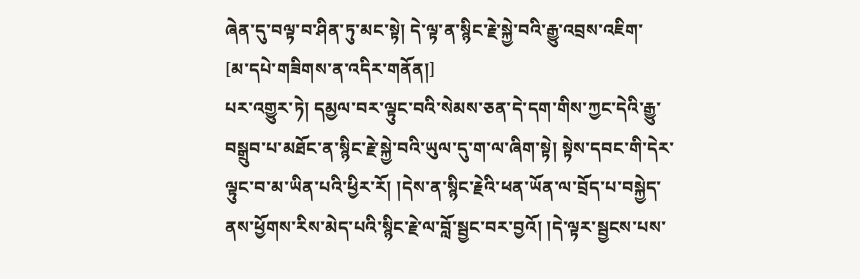ཞེན་དུ་བལྟ་བ་ཤིན་ཏུ་མང་སྟེ། དེ་ལྟ་ན་སྙིང་རྗེ་སྐྱེ་བའི་རྒྱུ་འབྲས་འཇིག་
[མ་དཔེ་གཟིགས་ན་འདིར་གནོན།]
པར་འགྱུར་ཏེ། དམྱལ་བར་ལྟུང་བའི་སེམས་ཅན་དེ་དག་གིས་ཀྱང་དེའི་རྒྱུ་བསྒྲུབ་པ་མཐོང་ན་སྙིང་རྗེ་སྐྱེ་བའི་ཡུལ་དུ་ག་ལ་ཞིག་སྟེ། སྟེས་དབང་གི་དེར་ལྟུང་བ་མ་ཡིན་པའི་ཕྱིར་རོ། །དེས་ན་སྙིང་རྗེའི་ཕན་ཡོན་ལ་བྲོད་པ་བསྐྱེད་ནས་ཕྱོགས་རིས་མེད་པའི་སྙིང་རྗེ་ལ་བློ་སྦྱང་བར་བྱའོ། །དེ་ལྟར་སྦྱངས་པས་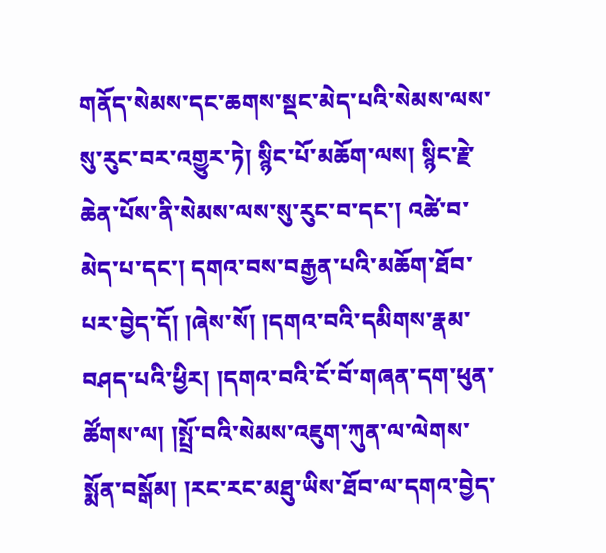གནོད་སེམས་དང་ཆགས་སྡང་མེད་པའི་སེམས་ལས་སུ་རུང་བར་འགྱུར་ཏེ། སྙིང་པོ་མཆོག་ལས། སྙིང་རྗེ་ཆེན་པོས་ནི་སེམས་ལས་སུ་རུང་བ་དང་། འཚེ་བ་མེད་པ་དང་། དགའ་བས་བརྒྱན་པའི་མཆོག་ཐོབ་པར་བྱེད་དོ། །ཞེས་སོ། །དགའ་བའི་དམིགས་རྣམ་བཤད་པའི་ཕྱིར། །དགའ་བའི་ངོ་བོ་གཞན་དག་ཕུན་ཚོགས་ལ། །སྤྲོ་བའི་སེམས་འཇུག་ཀུན་ལ་ལེགས་སྨོན་བསྒོམ། །རང་རང་མཐུ་ཡིས་ཐོབ་ལ་དགའ་བྱེད་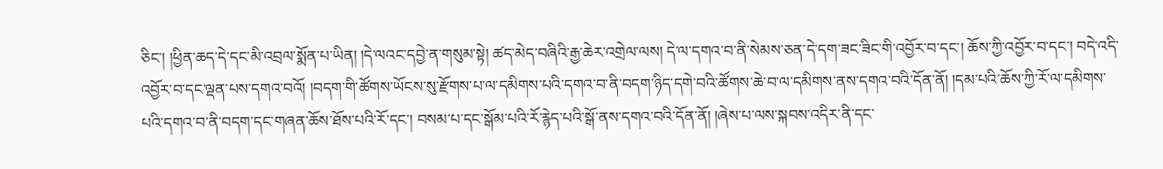ཅིང་། །ཕྱིན་ཆད་དེ་དང་མི་འབྲལ་སྨོན་པ་ཡིན། །དེ་ལའང་དབྱེ་ན་གསུམ་སྟེ། ཚད་མེད་བཞིའི་རྒྱ་ཆེར་འགྲེལ་ལས། དེ་ལ་དགའ་བ་ནི་སེམས་ཅན་དེ་དག་ཟང་ཟིང་གི་འབྱོར་བ་དང་། ཆོས་ཀྱི་འབྱོར་བ་དང་། བདེ་འདི་འབྱོར་བ་དང་ལྡན་པས་དགའ་བའོ། །བདག་གི་ཚོགས་ཡོངས་སུ་རྫོགས་པ་ལ་དམིགས་པའི་དགའ་བ་ནི་བདག་ཉིད་དགེ་བའི་ཚོགས་ཆེ་བ་ལ་དམིགས་ནས་དགའ་བའི་དོན་ནོ། །དམ་པའི་ཆོས་ཀྱི་རོ་ལ་དམིགས་པའི་དགའ་བ་ནི་བདག་དང་གཞན་ཆོས་ཐོས་པའི་རོ་དང་། བསམ་པ་དང་སྒོམ་པའི་རོ་རྙེད་པའི་སྒོ་ནས་དགའ་བའི་དོན་ནོ། །ཞེས་པ་ལས་སྐབས་འདིར་ནི་དང་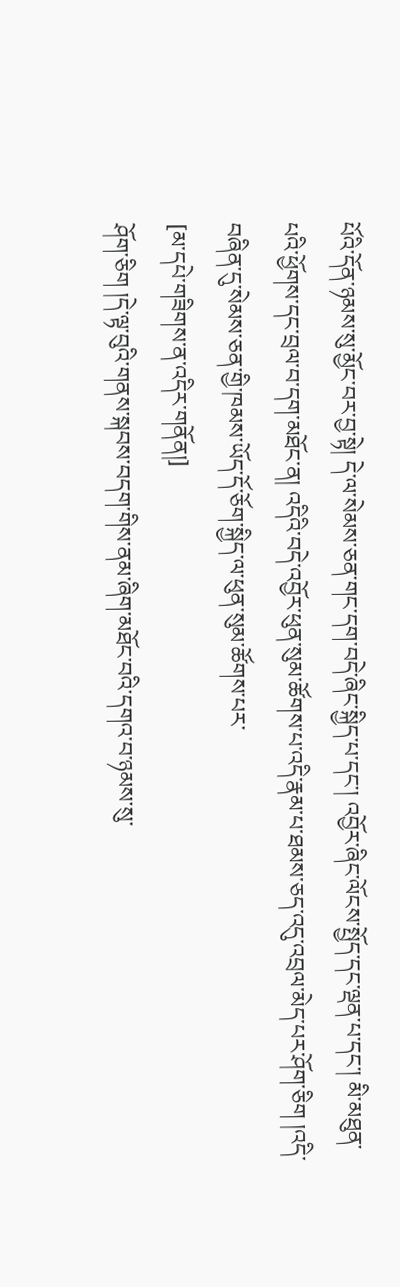པོའི་དོན་ཉམས་སུ་མྱོང་བར་བྱ་སྟེ། དེ་ལ་སེམས་ཅན་གང་དག་བདེ་ཞིང་སྐྱིད་པ་དང་། འབྱོར་ཞིང་ལོངས་སྤྱོད་དང་ལྡན་པ་དང་། མི་མཐུན་པའི་ཕྱོགས་དང་བྲལ་བ་དག་མཐོང་ན། འདིའི་བདེ་འབྱོར་ཕུན་སུམ་ཚོགས་པ་འདི་རྣམ་པ་ཐམས་ཅད་འདུ་འབྲལ་མེད་པར་ཤོག་ཅིག །འདི་བཞིན་དུ་སེམས་ཅན་གྱི་ཁམས་ཡོད་དོ་ཅོག་སྐྱིད་ལ་ཕུན་སུམ་ཚོགས་པར་
[མ་དཔེ་གཟིགས་ན་འདིར་གནོན།]
ཤོག་ཅིག །དེ་ལྟ་བུའི་གནས་སྐབས་བདག་གིས་ནམ་ཞིག་མཐོང་བའི་དགའ་བ་ཉམས་སུ་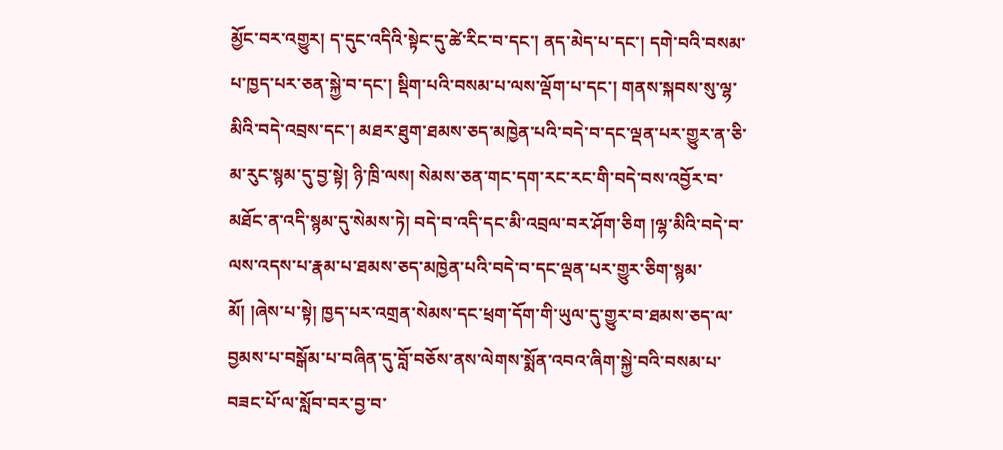མྱོང་བར་འགྱུར། ད་དུང་འདིའི་སྟེང་དུ་ཚེ་རིང་བ་དང་། ནད་མེད་པ་དང་། དགེ་བའི་བསམ་པ་ཁྱད་པར་ཅན་སྐྱེ་བ་དང་། སྡིག་པའི་བསམ་པ་ལས་ལྡོག་པ་དང་། གནས་སྐབས་སུ་ལྷ་མིའི་བདེ་འབྲས་དང་། མཐར་ཐུག་ཐམས་ཅད་མཁྱེན་པའི་བདེ་བ་དང་ལྡན་པར་གྱུར་ན་ཅི་མ་རུང་སྙམ་དུ་བྱ་སྟེ། ཉི་ཁྲི་ལས། སེམས་ཅན་གང་དག་རང་རང་གི་བདེ་བས་འབྱོར་བ་མཐོང་ན་འདི་སྙམ་དུ་སེམས་ཏེ། བདེ་བ་འདི་དང་མི་འབྲལ་བར་ཤོག་ཅིག །ལྷ་མིའི་བདེ་བ་ལས་འདས་པ་རྣམ་པ་ཐམས་ཅད་མཁྱེན་པའི་བདེ་བ་དང་ལྡན་པར་གྱུར་ཅིག་སྙམ་མོ། །ཞེས་པ་སྟེ། ཁྱད་པར་འགྲན་སེམས་དང་ཕྲག་དོག་གི་ཡུལ་དུ་གྱུར་བ་ཐམས་ཅད་ལ་བྱམས་པ་བསྒོམ་པ་བཞིན་དུ་བློ་བཅོས་ནས་ལེགས་སྨོན་འབའ་ཞིག་སྐྱེ་བའི་བསམ་པ་བཟང་པོ་ལ་སློབ་བར་བྱ་བ་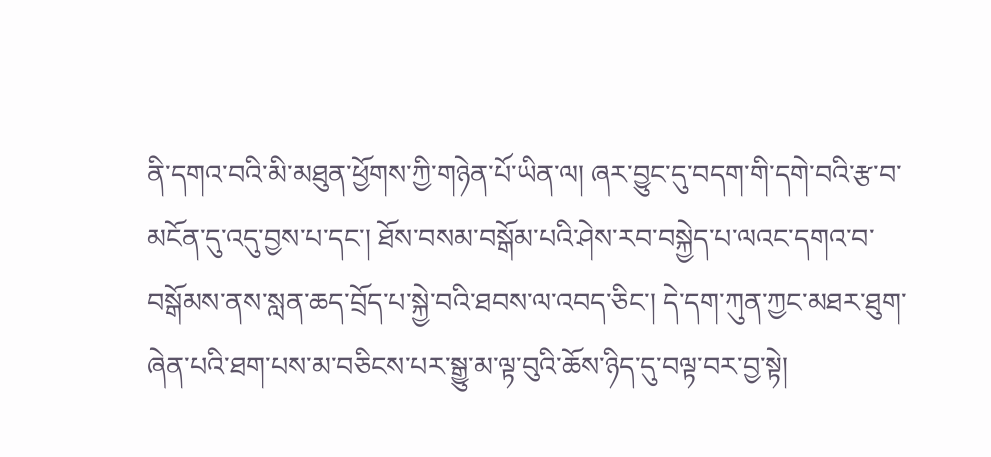ནི་དགའ་བའི་མི་མཐུན་ཕྱོགས་ཀྱི་གཉེན་པོ་ཡིན་ལ། ཞར་བྱུང་དུ་བདག་གི་དགེ་བའི་རྩ་བ་མངོན་དུ་འདུ་བྱས་པ་དང་། ཐོས་བསམ་བསྒོམ་པའི་ཤེས་རབ་བསྐྱེད་པ་ལའང་དགའ་བ་བསྒོམས་ནས་སླན་ཆད་བྲོད་པ་སྐྱེ་བའི་ཐབས་ལ་འབད་ཅིང་། དེ་དག་ཀུན་ཀྱང་མཐར་ཐུག་ཞེན་པའི་ཐག་པས་མ་བཅིངས་པར་སྒྱུ་མ་ལྟ་བུའི་ཆོས་ཉིད་དུ་བལྟ་བར་བྱ་སྟེ།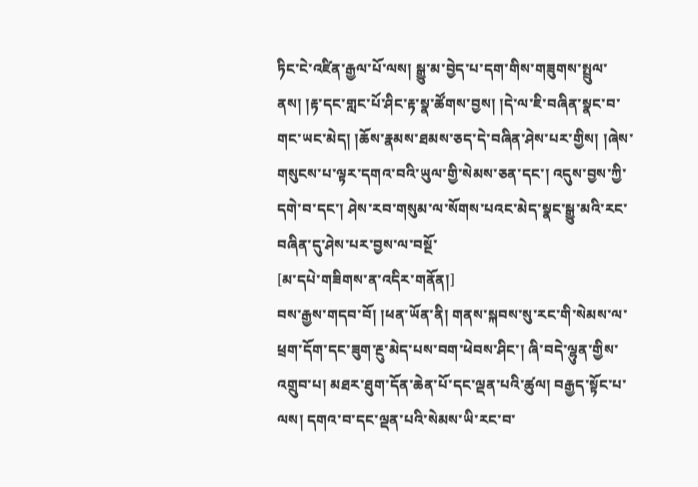ཏིང་ངེ་འཛིན་རྒྱལ་པོ་ལས། སྒྱུ་མ་བྱེད་པ་དག་གིས་གཟུགས་སྤྲུལ་ནས། །རྟ་དང་གླང་པོ་ཤིང་རྟ་སྣ་ཚོགས་བྱས། །དེ་ལ་ཇི་བཞིན་སྣང་བ་གང་ཡང་མེད། །ཆོས་རྣམས་ཐམས་ཅད་དེ་བཞིན་ཤེས་པར་གྱིས། །ཞེས་གསུངས་པ་ལྟར་དགའ་བའི་ཡུལ་གྱི་སེམས་ཅན་དང་། འདུས་བྱས་ཀྱི་དགེ་བ་དང་། ཤེས་རབ་གསུམ་ལ་སོགས་པའང་མེད་སྣང་སྒྱུ་མའི་རང་བཞིན་དུ་ཤེས་པར་བྱས་ལ་བསྔོ་
[མ་དཔེ་གཟིགས་ན་འདིར་གནོན།]
བས་རྒྱས་གདབ་བོ། །ཕན་ཡོན་ནི། གནས་སྐབས་སུ་རང་གི་སེམས་ལ་ཕྲག་དོག་དང་ཟུག་རྔུ་མེད་པས་བག་ཕེབས་ཤིང་། ཞི་བདེ་ལྷུན་གྱིས་འགྲུབ་པ། མཐར་ཐུག་དོན་ཆེན་པོ་དང་ལྡན་པའི་ཚུལ། བརྒྱད་སྟོང་པ་ལས། དགའ་བ་དང་ལྡན་པའི་སེམས་ཡི་རང་བ་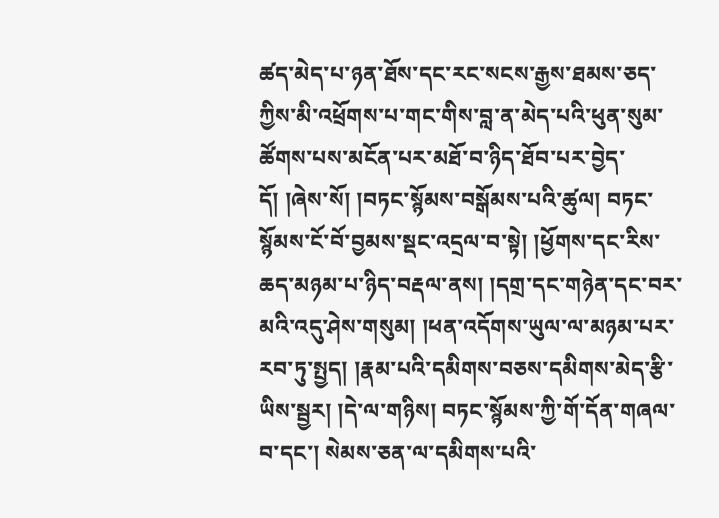ཚད་མེད་པ་ཉན་ཐོས་དང་རང་སངས་རྒྱས་ཐམས་ཅད་ཀྱིས་མི་འཕྲོགས་པ་གང་གིས་བླ་ན་མེད་པའི་ཕུན་སུམ་ཚོགས་པས་མངོན་པར་མཐོ་བ་ཉིད་ཐོབ་པར་བྱེད་དོ། །ཞེས་སོ། །བཏང་སྙོམས་བསྒོམས་པའི་ཚུལ། བཏང་སྙོམས་ངོ་བོ་བྱམས་སྡང་འདྲལ་བ་སྟེ། །ཕྱོགས་དང་རིས་ཆད་མཉམ་པ་ཉིད་བརྡལ་ནས། །དགྲ་དང་གཉེན་དང་བར་མའི་འདུ་ཤེས་གསུམ། །ཕན་འདོགས་ཡུལ་ལ་མཉམ་པར་རབ་ཏུ་སྤྱད། །རྣམ་པའི་དམིགས་བཅས་དམིགས་མེད་རྩི་ཡིས་སྦྱར། །དེ་ལ་གཉིས། བཏང་སྙོམས་ཀྱི་གོ་དོན་གཞལ་བ་དང་། སེམས་ཅན་ལ་དམིགས་པའི་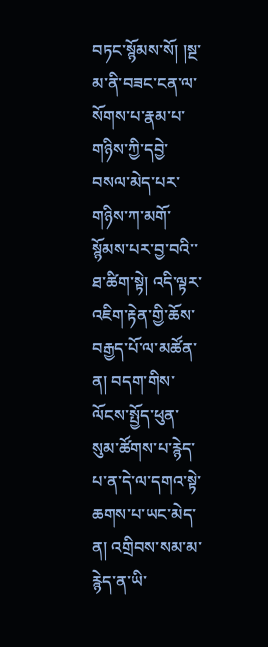བཏང་སྙོམས་སོ། །སྔ་མ་ནི་བཟང་ངན་ལ་སོགས་པ་རྣམ་པ་གཉིས་ཀྱི་དབྱེ་བསལ་མེད་པར་གཉིས་ཀ་མགོ་སྙོམས་པར་བྱ་བའི་་ཐ་ཚིག་སྟེ། འདི་ལྟར་འཇིག་རྟེན་གྱི་ཆོས་བརྒྱད་པོ་ལ་མཚོན་ན། བདག་གིས་ལོངས་སྤྱོད་ཕུན་སུམ་ཚོགས་པ་རྙེད་པ་ན་དེ་ལ་དགའ་སྟེ་ཆགས་པ་ཡང་མེད་ན། འགྲིབས་སམ་མ་རྙེད་ན་ཡི་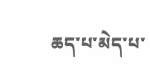ཆད་པ་མེད་པ་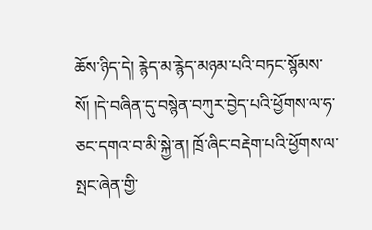ཆོས་ཉིད་དེ། རྙེད་མ་རྙེད་མཉམ་པའི་བཏང་སྙོམས་སོ། །དེ་བཞིན་དུ་བསྙེན་བཀུར་བྱེད་པའི་ཕྱོགས་ལ་ཧ་ཅང་དགའ་བ་མི་སྐྱེ་ན། ཁྲོ་ཞིང་བརྡེག་པའི་ཕྱོགས་ལ་སྤང་ཞེན་གྱི་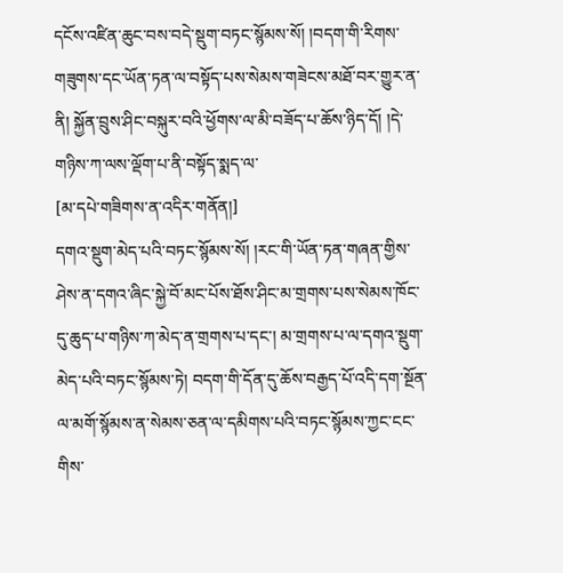དངོས་འཛིན་ཆུང་བས་བདེ་སྡུག་བཏང་སྙོམས་སོ། །བདག་གི་རིགས་གཟུགས་དང་ཡོན་ཏན་ལ་བསྟོད་པས་སེམས་གཟེངས་མཐོ་བར་གྱུར་ན་ནི། སྐྱོན་བྲུས་ཤིང་བསྐུར་བའི་ཕྱོགས་ལ་མི་བཟོད་པ་ཆོས་ཉིད་དོ། །དེ་གཉིས་ཀ་ལས་ལྡོག་པ་ནི་བསྟོད་སྨད་ལ་
[མ་དཔེ་གཟིགས་ན་འདིར་གནོན།]
དགའ་སྡུག་མེད་པའི་བཏང་སྙོམས་སོ། །རང་གི་ཡོན་ཏན་གཞན་གྱིས་ཤེས་ན་དགའ་ཞིང་སྐྱེ་བོ་མང་པོས་ཐོས་ཤིང་མ་གྲགས་པས་སེམས་ཁོང་དུ་ཆུད་པ་གཉིས་ཀ་མེད་ན་གྲགས་པ་དང་། མ་གྲགས་པ་ལ་དགའ་སྡུག་མེད་པའི་བཏང་སྙོམས་ཏེ། བདག་གི་དོན་དུ་ཆོས་བརྒྱད་པོ་འདི་དག་སྔོན་ལ་མགོ་སྙོམས་ན་སེམས་ཅན་ལ་དམིགས་པའི་བཏང་སྙོམས་ཀྱང་ངང་གིས་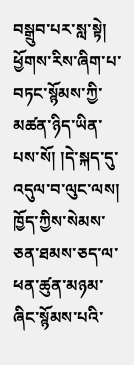བསྒྲུབ་པར་སླ་སྟེ། ཕྱོགས་རིས་ཞིག་པ་བཏང་སྙོམས་ཀྱི་མཚན་ཉིད་ཡིན་པས་སོ། །དེ་སྐད་དུ་འདུལ་བ་ལུང་ལས། ཁྱོད་ཀྱིས་སེམས་ཅན་ཐམས་ཅད་ལ་ཕན་ཚུན་མཉམ་ཞིང་སྙོམས་པའི་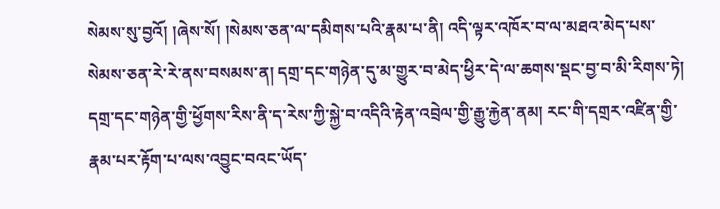སེམས་སུ་བྱའོ། །ཞེས་སོ། །སེམས་ཅན་ལ་དམིགས་པའི་རྣམ་པ་ནི། འདི་ལྟར་འཁོར་བ་ལ་མཐའ་མེད་པས་སེམས་ཅན་རེ་རེ་ནས་བསམས་ན། དགྲ་དང་གཉེན་དུ་མ་གྱུར་བ་མེད་ཕྱིར་དེ་ལ་ཆགས་སྡང་བྱ་བ་མི་རིགས་ཏེ། དགྲ་དང་གཉེན་གྱི་ཕྱོགས་རིས་ནི་ད་རེས་ཀྱི་སྐྱེ་བ་འདིའི་རྟེན་འབྲེལ་གྱི་རྒྱུ་རྐྱེན་ནམ། རང་གི་དགྲར་འཛིན་གྱི་རྣམ་པར་རྟོག་པ་ལས་འབྱུང་བའང་ཡོད་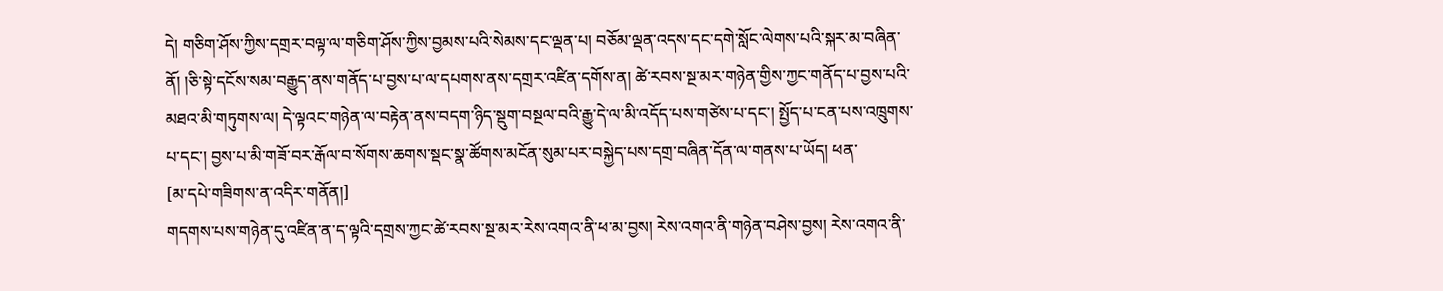དེ། གཅིག་ཤོས་ཀྱིས་དགྲར་བལྟ་ལ་གཅིག་ཤོས་ཀྱིས་བྱམས་པའི་སེམས་དང་ལྡན་པ། བཅོམ་ལྡན་འདས་དང་དགེ་སློང་ལེགས་པའི་སྐར་མ་བཞིན་ནོ། །ཅི་སྟེ་དངོས་སམ་བརྒྱུད་ནས་གནོད་པ་བྱས་པ་ལ་དཔགས་ནས་དགྲར་འཛིན་དགོས་ན། ཚེ་རབས་སྔ་མར་གཉེན་གྱིས་ཀྱང་གནོད་པ་བྱས་པའི་མཐའ་མི་གཏུགས་ལ། དེ་ལྟའང་གཉེན་ལ་བརྟེན་ནས་བདག་ཉིད་སྡུག་བསྔལ་བའི་རྒྱུ་དེ་ལ་མི་འདོད་པས་གཙེས་པ་དང་། སྤྱོད་པ་ངན་པས་འཁྲུགས་པ་དང་། བྱས་པ་མི་གཟོ་བར་རྒོལ་བ་སོགས་ཆགས་སྡང་སྣ་ཚོགས་མངོན་སུམ་པར་བསྐྱེད་པས་དགྲ་བཞིན་དོན་ལ་གནས་པ་ཡོད། ཕན་
[མ་དཔེ་གཟིགས་ན་འདིར་གནོན།]
གདགས་པས་གཉེན་དུ་འཛིན་ན་ད་ལྟའི་དགྲས་ཀྱང་ཚེ་རབས་སྔ་མར་རེས་འགའ་ནི་ཕ་མ་བྱས། རེས་འགའ་ནི་གཉེན་བཤེས་བྱས། རེས་འགའ་ནི་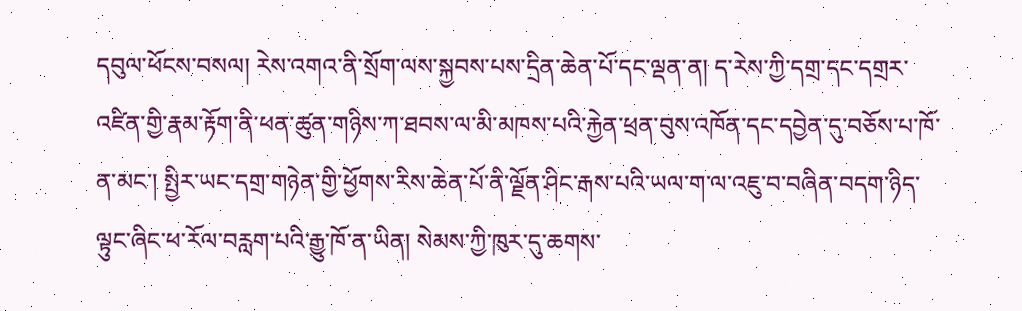དབུལ་ཕོངས་བསལ། རེས་འགའ་ནི་སྲོག་ལས་སྐྱབས་པས་དྲིན་ཆེན་པོ་དང་ལྡན་ན། ད་རེས་ཀྱི་དགྲ་དང་དགྲར་འཛིན་གྱི་རྣམ་རྟོག་ནི་ཕན་ཚུན་གཉིས་ཀ་ཐབས་ལ་མི་མཁས་པའི་རྐྱེན་ཕྲན་བུས་འཁོན་དང་དབྱེན་དུ་བཅོས་པ་ཁོ་ན་མང་། སྤྱིར་ཡང་དགྲ་གཉེན་གྱི་ཕྱོགས་རིས་ཆེན་པོ་ནི་ལྗོན་ཤིང་རྒས་པའི་ཡལ་ག་ལ་འཇུ་བ་བཞིན་བདག་ཉིད་ལྟུང་ཞིང་ཕ་རོལ་བརླག་པའི་རྒྱུ་ཁོ་ན་ཡིན། སེམས་ཀྱི་ཁུར་དུ་ཆགས་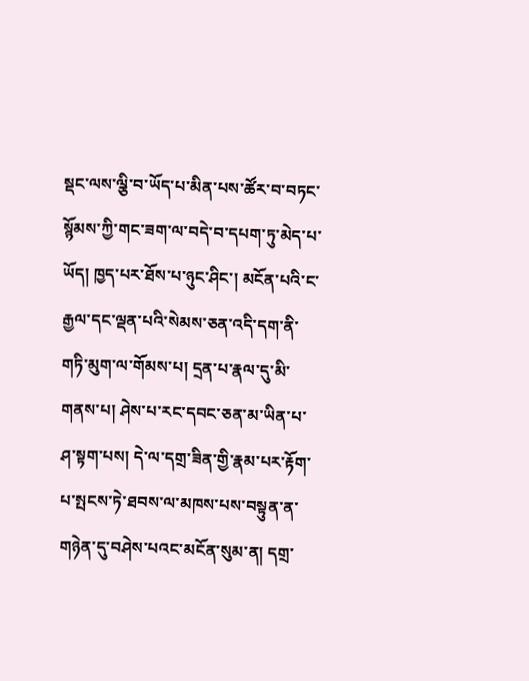སྡང་ལས་ལྕི་བ་ཡོད་པ་མིན་པས་ཚོར་བ་བཏང་སྙོམས་ཀྱི་གང་ཟག་ལ་བདེ་བ་དཔག་ཏུ་མེད་པ་ཡོད། ཁྱད་པར་ཐོས་པ་ཉུང་ཤིང་། མངོན་པའི་ང་རྒྱལ་དང་ལྡན་པའི་སེམས་ཅན་འདི་དག་ནི་གཏི་མུག་ལ་གོམས་པ། དྲན་པ་རྣལ་དུ་མི་གནས་པ། ཤེས་པ་རང་དབང་ཅན་མ་ཡིན་པ་ཤ་སྟག་པས། དེ་ལ་དགྲ་ཟིན་གྱི་རྣམ་པར་རྟོག་པ་སྤངས་ཏེ་ཐབས་ལ་མཁས་པས་བསྟུན་ན་གཉེན་དུ་བཤེས་པའང་མངོན་སུམ་ན། དགྲ་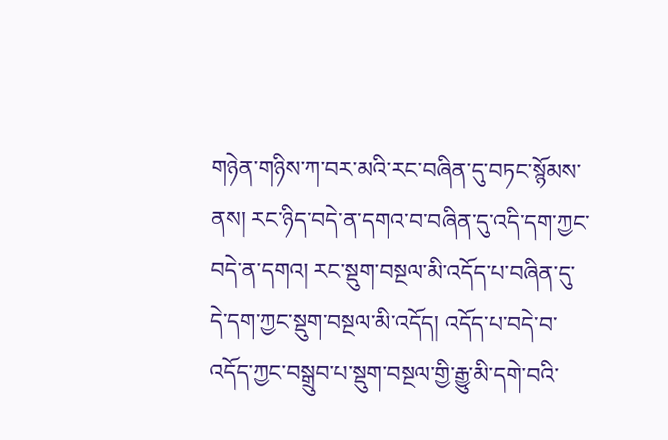གཉེན་གཉིས་ཀ་བར་མའི་རང་བཞིན་དུ་བཏང་སྙོམས་ནས། རང་ཉིད་བདེ་ན་དགའ་བ་བཞིན་དུ་འདི་དག་ཀྱང་བདེ་ན་དགའ། རང་སྡུག་བསྔལ་མི་འདོད་པ་བཞིན་དུ་དེ་དག་ཀྱང་སྡུག་བསྔལ་མི་འདོད། འདོད་པ་བདེ་བ་འདོད་ཀྱང་བསྒྲུབ་པ་སྡུག་བསྔལ་གྱི་རྒྱུ་མི་དགེ་བའི་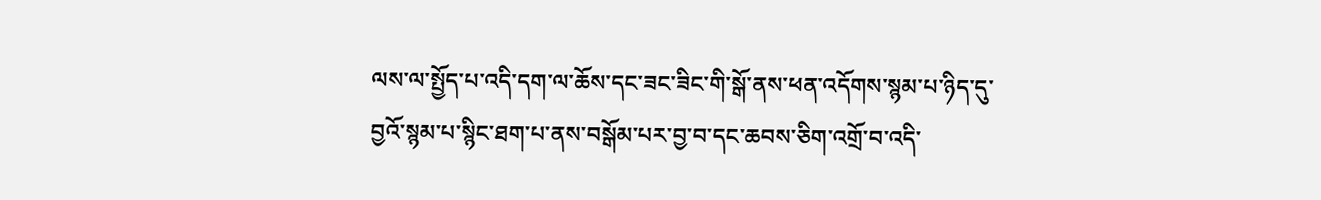ལས་ལ་སྤྱོད་པ་འདི་དག་ལ་ཆོས་དང་ཟང་ཟིང་གི་སྒོ་ནས་ཕན་འདོགས་སྙམ་པ་ཉིད་དུ་བྱའོ་སྙམ་པ་སྙིང་ཐག་པ་ནས་བསྒོམ་པར་བྱ་བ་དང་ཆབས་ཅིག་འགྲོ་བ་འདི་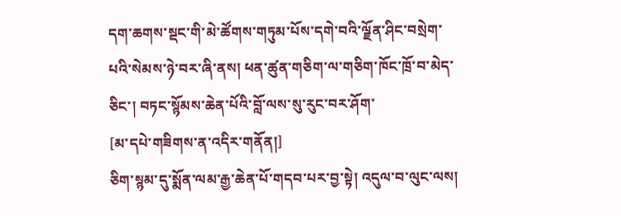དག་ཆགས་སྡང་གི་མེ་ཚོགས་གཏུམ་པོས་དགེ་བའི་ལྗོན་ཤིང་བསྲེག་པའི་སེམས་ཉེ་བར་ཞི་ནས། ཕན་ཚུན་གཅིག་ལ་གཅིག་ཁོང་ཁྲོ་བ་མེད་ཅིང་། བཏང་སྙོམས་ཆེན་པོའི་བློ་ལས་སུ་རུང་བར་ཤོག་
[མ་དཔེ་གཟིགས་ན་འདིར་གནོན།]
ཅིག་སྙམ་དུ་སྨོན་ལམ་རྒྱ་ཆེན་པོ་གདབ་པར་བྱ་སྟེ། འདུལ་བ་ལུང་ལས།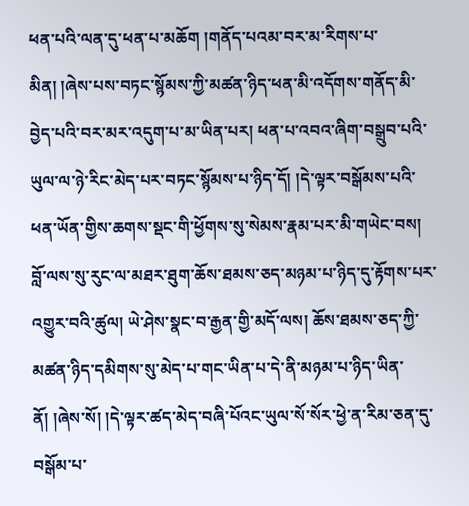ཕན་པའི་ལན་དུ་ཕན་པ་མཆོག །གནོད་པའམ་བར་མ་རིགས་པ་མིན། །ཞེས་པས་བཏང་སྙོམས་ཀྱི་མཚན་ཉིད་ཕན་མི་འདོགས་གནོད་མི་བྱེད་པའི་བར་མར་འདུག་པ་མ་ཡིན་པར། ཕན་པ་འབའ་ཞིག་བསྒྲུབ་པའི་ཡུལ་ལ་ཉེ་རིང་མེད་པར་བཏང་སྙོམས་པ་ཉིད་དོ། །དེ་ལྟར་བསྒོམས་པའི་ཕན་ཡོན་གྱིས་ཆགས་སྡང་གི་ཕྱོགས་སུ་སེམས་རྣམ་པར་མི་གཡེང་བས། བློ་ལས་སུ་རུང་ལ་མཐར་ཐུག་ཆོས་ཐམས་ཅད་མཉམ་པ་ཉིད་དུ་རྟོགས་པར་འགྱུར་བའི་ཚུལ། ཡེ་ཤེས་སྣང་བ་རྒྱན་གྱི་མདོ་ལས། ཆོས་ཐམས་ཅད་ཀྱི་མཚན་ཉིད་དམིགས་སུ་མེད་པ་གང་ཡིན་པ་དེ་ནི་མཉམ་པ་ཉིད་ཡིན་ནོ། །ཞེས་སོ། །དེ་ལྟར་ཚད་མེད་བཞི་པོའང་ཡུལ་སོ་སོར་ཕྱེ་ན་རིམ་ཅན་དུ་བསྒོམ་པ་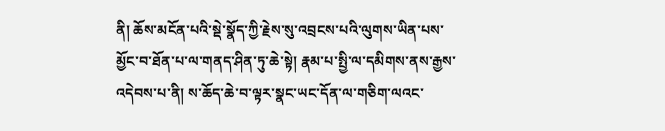ནི། ཆོས་མངོན་པའི་སྡེ་སྣོད་ཀྱི་རྗེས་སུ་འབྲངས་པའི་ལུགས་ཡིན་པས་མྱོང་བ་ཐོན་པ་ལ་གནད་ཤིན་ཏུ་ཆེ་སྟེ། རྣམ་པ་སྤྱི་ལ་དམིགས་ནས་རྒྱས་འདེབས་པ་ནི། ས་ཆོད་ཆེ་བ་ལྟར་སྣང་ཡང་དོན་ལ་གཅིག་ལའང་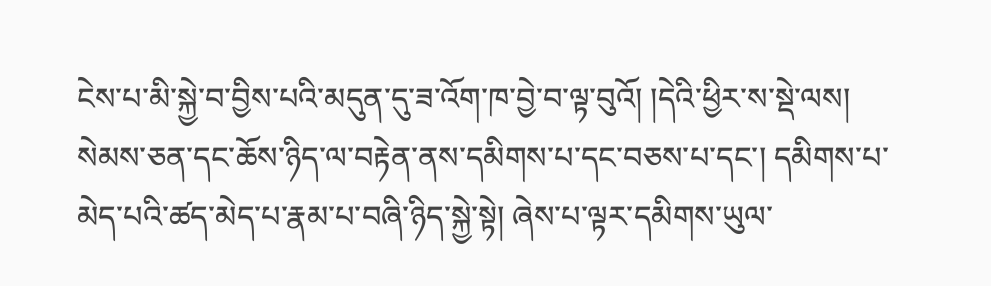ངེས་པ་མི་སྐྱེ་བ་བྱིས་པའི་མདུན་དུ་ཟ་འོག་ཁ་བྱེ་བ་ལྟ་བུའོ། །དེའི་ཕྱིར་ས་སྡེ་ལས། སེམས་ཅན་དང་ཆོས་ཉིད་ལ་བརྟེན་ནས་དམིགས་པ་དང་བཅས་པ་དང་། དམིགས་པ་མེད་པའི་ཚད་མེད་པ་རྣམ་པ་བཞི་ཉིད་སྐྱེ་སྟེ། ཞེས་པ་ལྟར་དམིགས་ཡུལ་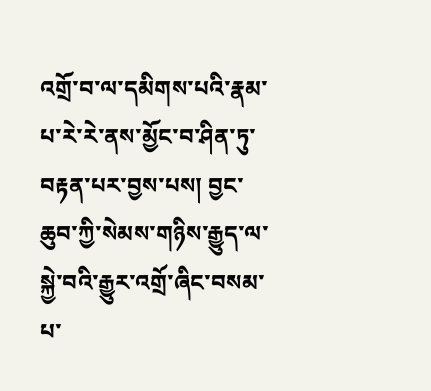འགྲོ་བ་ལ་དམིགས་པའི་རྣམ་པ་རེ་རེ་ནས་མྱོང་བ་ཤིན་ཏུ་བརྟན་པར་བྱས་པས། བྱང་ཆུབ་ཀྱི་སེམས་གཉིས་རྒྱུད་ལ་སྐྱེ་བའི་རྒྱུར་འགྲོ་ཞིང་བསམ་པ་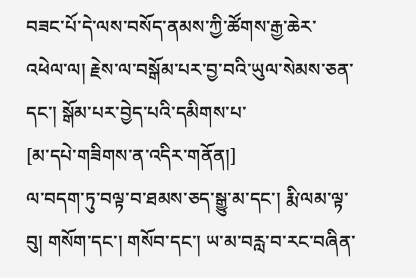བཟང་པོ་དེ་ལས་བསོད་ནམས་ཀྱི་ཚོགས་རྒྱ་ཆེར་འཕེལ་ལ། རྗེས་ལ་བསྒོམ་པར་བྱ་བའི་ཡུལ་སེམས་ཅན་དང་། སྒོམ་པར་བྱེད་པའི་དམིགས་པ་
[མ་དཔེ་གཟིགས་ན་འདིར་གནོན།]
ལ་བདག་ཏུ་བལྟ་བ་ཐམས་ཅད་སྒྱུ་མ་དང་། རྨི་ལམ་ལྟ་བུ། གསོག་དང་། གསོབ་དང་། ཡ་མ་བརླ་བ་རང་བཞིན་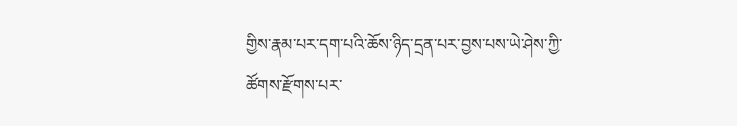གྱིས་རྣམ་པར་དག་པའི་ཆོས་ཉིད་དྲན་པར་བྱས་པས་ཡེ་ཤེས་ཀྱི་ཚོགས་རྫོགས་པར་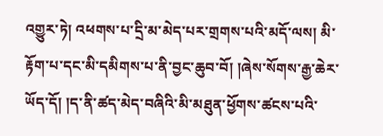འགྱུར་ཏེ། འཕགས་པ་དྲི་མ་མེད་པར་གྲགས་པའི་མདོ་ལས། མི་རྟོག་པ་དང་མི་དམིགས་པ་ནི་བྱང་ཆུབ་བོ། །ཞེས་སོགས་རྒྱ་ཆེར་ཡོད་དོ། །ད་ནི་ཚད་མེད་བཞིའི་མི་མཐུན་ཕྱོགས་ཚངས་པའི་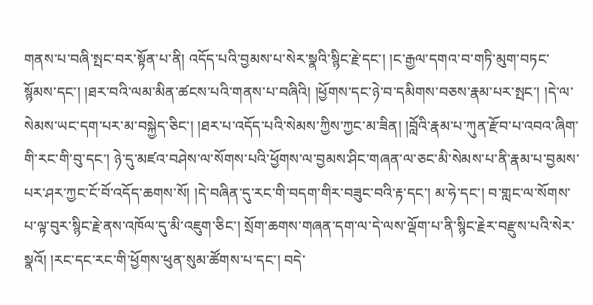གནས་པ་བཞི་སྤང་བར་སྟོན་པ་ནི། འདོད་པའི་བྱམས་པ་སེར་སྣའི་སྙིང་རྗེ་དང་། །ང་རྒྱལ་དགའ་བ་གཏི་མུག་བཏང་སྙོམས་དང་། །ཐར་བའི་ལམ་མིན་ཚངས་པའི་གནས་པ་བཞིའི། །ཕྱོགས་དང་ཉེ་བ་དམིགས་བཅས་རྣམ་པར་སྤང་། །དེ་ལ་སེམས་ཡང་དག་པར་མ་བསྐྱེད་ཅིང་། །ཐར་པ་འདོད་པའི་སེམས་ཀྱིས་ཀྱང་མ་ཟིན། །བློའི་རྣམ་པ་ཀུན་རྫོབ་པ་འབའ་ཞིག་གི་རང་གི་བུ་དང་། ཉེ་དུ་མཛའ་བཤེས་ལ་སོགས་པའི་ཕྱོགས་ལ་བྱམས་ཤིང་གཞན་ལ་ཅང་མི་སེམས་པ་ནི་རྣམ་པ་བྱམས་པར་ཤར་ཀྱང་ངོ་བོ་འདོད་ཆགས་སོ། །དེ་བཞིན་དུ་རང་གི་བདག་གིར་བཟུང་བའི་རྟ་དང་། མ་ཧེ་དང་། བ་གླང་ལ་སོགས་པ་ལྟ་བུར་སྙིང་རྗེ་ནས་འཁོལ་དུ་མི་འཇུག་ཅིང་། སྲོག་ཆགས་གཞན་དག་ལ་དེ་ལས་ལྡོག་པ་ནི་སྙིང་རྗེར་བརྫུས་པའི་སེར་སྣའོ། །རང་དང་རང་གི་ཕྱོགས་ཕུན་སུམ་ཚོགས་པ་དང་། བདེ་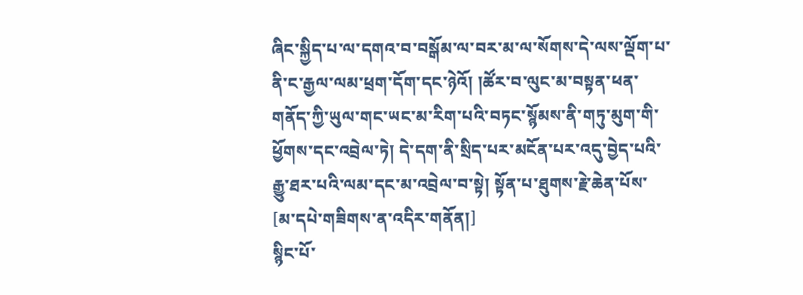ཞིང་སྐྱིད་པ་ལ་དགའ་བ་བསྒོམ་ལ་བར་མ་ལ་སོགས་དེ་ལས་ལྡོག་པ་ནི་ང་རྒྱལ་ལམ་ཕྲག་དོག་དང་ཉེའོ། །ཚོར་བ་ལུང་མ་བསྟན་ཕན་གནོད་ཀྱི་ཡུལ་གང་ཡང་མ་རིག་པའི་བཏང་སྙོམས་ནི་གཏུ་མུག་གི་ཕྱོགས་དང་འབྲེལ་ཏེ། དེ་དག་ནི་སྲིད་པར་མངོན་པར་འདུ་བྱེད་པའི་རྒྱུ་ཐར་པའི་ལམ་དང་མ་འབྲེལ་བ་སྟེ། སྟོན་པ་ཐུགས་རྗེ་ཆེན་པོས་
[མ་དཔེ་གཟིགས་ན་འདིར་གནོན།]
སྙིང་པོ་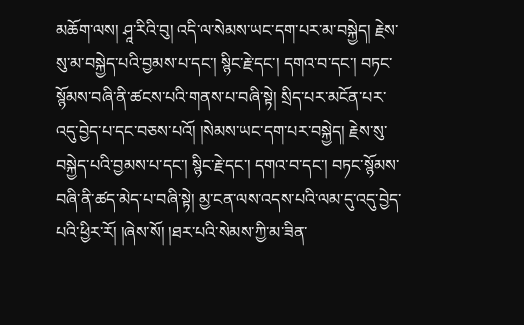མཆོག་ལས། ཤཱ་རིའི་བུ། འདི་ལ་སེམས་ཡང་དག་པར་མ་བསྐྱེད། རྗེས་སུ་མ་བསྐྱེད་པའི་བྱམས་པ་དང་། སྙིང་རྗེ་དང་། དགའ་བ་དང་། བཏང་སྙོམས་བཞི་ནི་ཚངས་པའི་གནས་པ་བཞི་སྟེ། སྲིད་པར་མངོན་པར་འདུ་བྱེད་པ་དང་བཅས་པའོ། །སེམས་ཡང་དག་པར་བསྐྱེད། རྗེས་སུ་བསྐྱེད་པའི་བྱམས་པ་དང་། སྙིང་རྗེ་དང་། དགའ་བ་དང་། བཏང་སྙོམས་བཞི་ནི་ཚད་མེད་པ་བཞི་སྟེ། མྱ་ངན་ལས་འདས་པའི་ལམ་དུ་འདུ་བྱེད་པའི་ཕྱིར་རོ། །ཞེས་སོ། །ཐར་པའི་སེམས་ཀྱི་མ་ཟིན་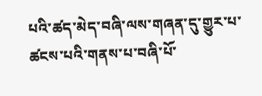པའི་ཚད་མེད་བཞི་ལས་གཞན་དུ་གྱུར་པ་ཚངས་པའི་གནས་པ་བཞི་པོ་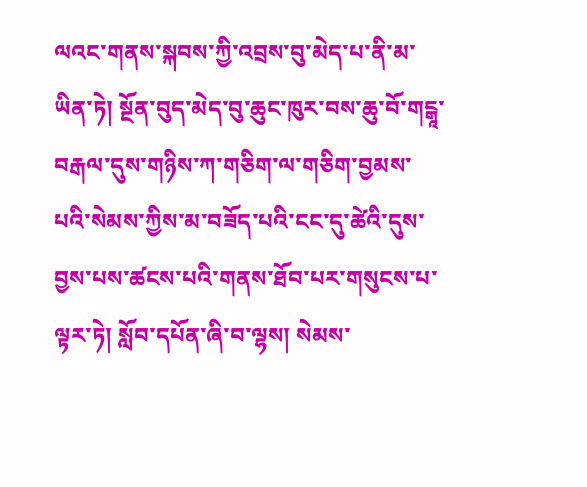ལའང་གནས་སྐབས་ཀྱི་འབྲས་བུ་མེད་པ་ནི་མ་ཡིན་ཏེ། སྔོན་བུད་མེད་བུ་ཆུང་ཁུར་བས་ཆུ་བོ་གངྒཱ་བརྒལ་དུས་གཉིས་ཀ་གཅིག་ལ་གཅིག་བྱམས་པའི་སེམས་ཀྱིས་མ་བཟོད་པའི་ངང་དུ་ཚེའི་དུས་བྱས་པས་ཚངས་པའི་གནས་ཐོབ་པར་གསུངས་པ་ལྟར་ཏེ། སློབ་དཔོན་ཞི་བ་ལྷས། སེམས་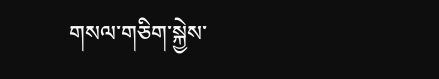གསལ་གཅིག་སྐྱེས་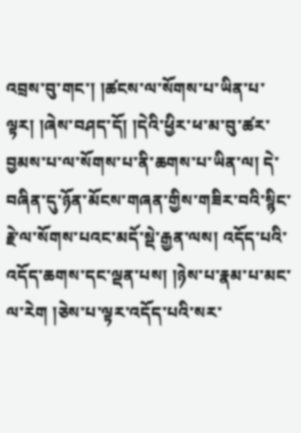འབྲས་བུ་གང་། །ཚངས་ལ་སོགས་པ་ཡིན་པ་ལྟར། །ཞེས་བཤད་དོ། །དེའི་ཕྱིར་ཕ་མ་བུ་ཚར་བྱམས་པ་ལ་སོགས་པ་ནི་ཆགས་པ་ཡིན་ལ། དེ་བཞིན་དུ་ཉོན་མོངས་གཞན་གྱིས་གཟིར་བའི་སྙིང་རྗེ་ལ་སོགས་པའང་མདོ་སྡེ་རྒྱན་ལས། འདོད་པའི་འདོད་ཆགས་དང་ལྡན་པས། །ཉེས་པ་རྣམ་པ་མང་ལ་རེག །ཅེས་པ་ལྟར་འདོད་པའི་སར་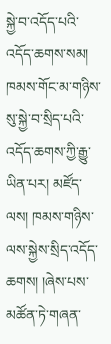སྐྱེ་བ་འདོད་པའི་འདོད་ཆགས་སམ། ཁམས་གོང་མ་གཉིས་སུ་སྐྱེ་བ་སྲིད་པའི་འདོད་ཆགས་ཀྱི་རྒྱུ་ཡིན་པར། མཛོད་ལས། ཁམས་གཉིས་ལས་སྐྱེས་སྲིད་འདོད་ཆགས། །ཞེས་པས་མཚོན་ཏེ་གཞན་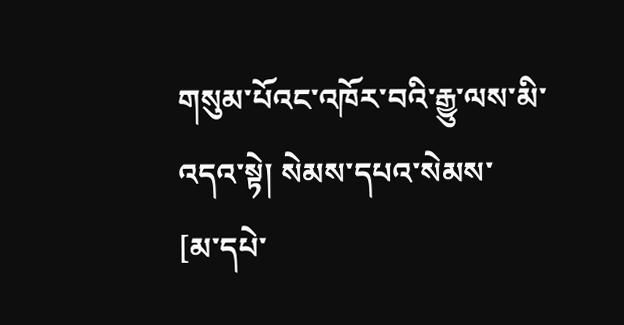གསུམ་པོའང་འཁོར་བའི་རྒྱུ་ལས་མི་འདའ་སྟེ། སེམས་དཔའ་སེམས་
[མ་དཔེ་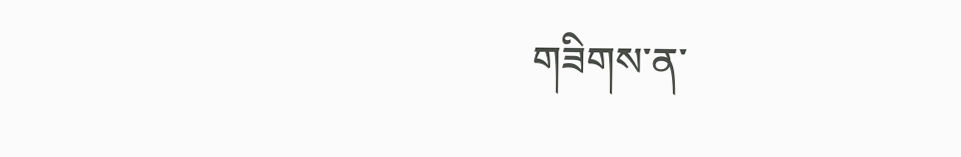གཟིགས་ན་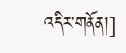འདིར་གནོན།]